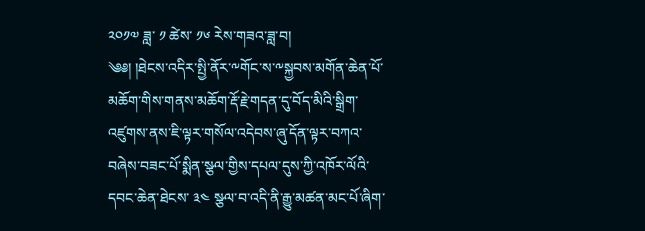༢༠༡༧ ཟླ་ ༡ ཚེས་ ༡༦ རེས་གཟའ་ཟླ་བ།
༄༅། །ཐེངས་འདིར་སྤྱི་ནོར་༸གོང་ས་༸སྐྱབས་མགོན་ཆེན་པོ་མཆོག་གིས་གནས་མཆོག་རྡོ་རྗེ་གདན་དུ་བོད་མིའི་སྒྲིག་འཛུགས་ནས་ཇི་ལྟར་གསོལ་འདེབས་ཞུ་དོན་ལྟར་བཀའ་བཞེས་བཟང་པོ་སྨིན་སྩལ་གྱིས་དཔལ་དུས་ཀྱི་འཁོར་ལོའི་དབང་ཆེན་ཐེངས་ ༣༤ སྩལ་བ་འདི་ནི་རྒྱུ་མཚན་མང་པོ་ཞིག་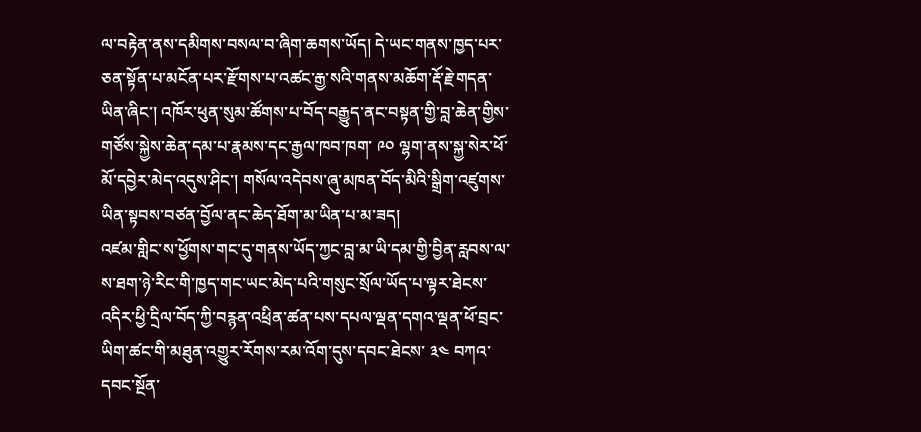ལ་བརྟེན་ནས་དམིགས་བསལ་བ་ཞིག་ཆགས་ཡོད། དེ་ཡང་གནས་ཁྱད་པར་ཅན་སྟོན་པ་མངོན་པར་རྫོགས་པ་འཚང་རྒྱ་སའི་གནས་མཆོག་རྡོ་རྗེ་གདན་ཡིན་ཞིང་། འཁོར་ཕུན་སུམ་ཚོགས་པ་བོད་བརྒྱུད་ནང་བསྟན་གྱི་བླ་ཆེན་གྱིས་གཙོས་སྐྱེས་ཆེན་དམ་པ་རྣམས་དང་རྒྱལ་ཁབ་ཁག་ ༩༠ ལྷག་ནས་སྐྱ་སེར་ཕོ་མོ་དབྱེར་མེད་འདུས་ཤིང་། གསོལ་འདེབས་ཞུ་མཁན་བོད་མིའི་སྒྲིག་འཛུགས་ཡིན་སྟབས་བཙན་བྱོལ་ནང་ཆེད་ཐོག་མ་ཡིན་པ་མ་ཟད།
འཛམ་གླིང་ས་ཕྱོགས་གང་དུ་གནས་ཡོད་ཀྱང་བླ་མ་ཡི་དམ་གྱི་བྱིན་རླབས་ལ་ས་ཐག་ཉེ་རིང་གི་ཁྱད་གང་ཡང་མེད་པའི་གསུང་སྲོལ་ཡོད་པ་ལྟར་ཐེངས་འདིར་ཕྱི་དྲིལ་བོད་ཀྱི་བརྙན་འཕྲིན་ཚན་པས་དཔལ་ལྡན་དགའ་ལྡན་ཕོ་བྲང་ཡིག་ཚང་གི་མཐུན་འགྱུར་རོགས་རམ་འོག་དུས་དབང་ཐེངས་ ༣༤ བཀའ་དབང་སྔོན་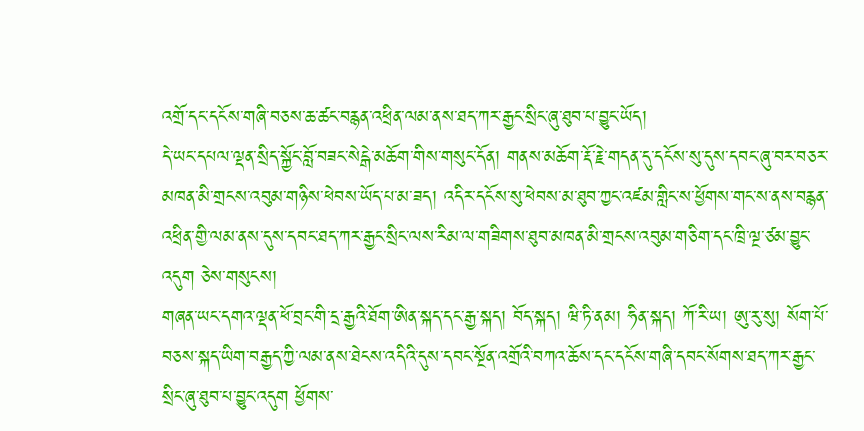འགྲོ་དང་དངོས་གཞི་བཅས་ཆ་ཚང་བརྙན་འཕྲིན་ལམ་ནས་ཐད་ཀར་རྒྱང་སྲིང་ཞུ་ཐུབ་པ་བྱུང་ཡོད།
དེ་ཡང་དཔལ་ལྡན་སྲིད་སྐྱོང་བློ་བཟང་སེངྒེ་མཆོག་གིས་གསུང་དོན། གནས་མཆོག་རྡོ་རྗེ་གདན་དུ་དངོས་སུ་དུས་དབང་ཞུ་བར་བཅར་མཁན་མི་གྲངས་འབུམ་གཉིས་ཕེབས་ཡོད་པ་མ་ཟད། འདིར་དངོས་སུ་ཕེབས་མ་ཐུབ་ཀྱང་འཛམ་གླིང་ས་ཕྱོགས་གང་ས་ནས་བརྙན་འཕྲིན་གྱི་ལམ་ནས་དུས་དབང་ཐད་ཀར་རྒྱང་སྲིང་ལས་རིམ་ལ་གཟིགས་ཐུབ་མཁན་མི་གྲངས་འབུམ་གཅིག་དང་ཁྲི་ལྔ་ཙམ་བྱུང་འདུག ཅེས་གསུངས།
གཞན་ཡང་དགའ་ལྡན་ཕོ་བྲང་གི་དྲ་རྒྱའི་ཐོག་ཨིན་སྐད་དང་རྒྱ་སྐད། བོད་སྐད། ཝི་ཏི་ནམ། ཧིན་སྐད། ཀོ་རི་ཡ། ཨུ་རུ་སུ། སོག་པོ་བཅས་སྐད་ཡིག་བརྒྱད་ཀྱི་ལམ་ནས་ཐེངས་འདིའི་དུས་དབང་སྔོན་འགྲོའི་བཀའ་ཆོས་དང་དངོས་གཞི་དབང་སོགས་ཐད་ཀར་རྒྱང་སྲིང་ཞུ་ཐུབ་པ་བྱུང་འདུག ཕྱོགས་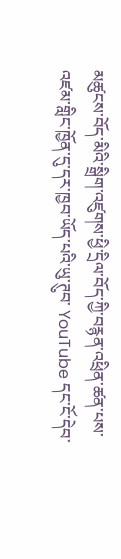མཚུངས་བོད་མིའི་སྒྲིག་འཛུགས་ཕྱི་དྲིལ་བོད་ཀྱི་བརྙན་འཕྲིན་ཚན་པས་འཛམ་གླིང་ཁྱོན་དུ་དར་ཁྱབ་ཡོད་པའི་ཡུ་ཊུབ་ YouTube དང་ངོ་དེབ་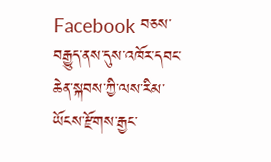Facebook བཅས་བརྒྱུད་ནས་དུས་འཁོར་དབང་ཆེན་སྐབས་ཀྱི་ལས་རིམ་ཡོངས་རྫོགས་རྒྱང་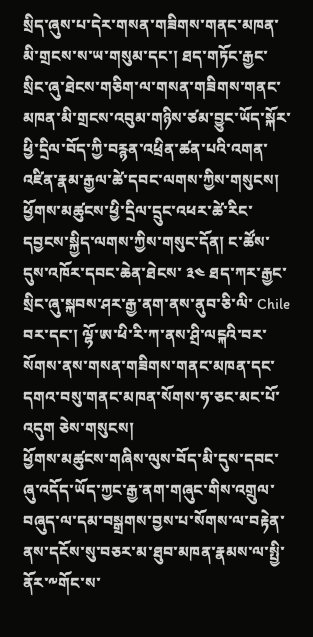སྲིད་ཞུས་པ་དེར་གསན་གཟིགས་གནང་མཁན་མི་གྲངས་ས་ཡ་གསུམ་དང་། ཐད་གཏོང་རྒྱང་སྲིང་ཞུ་ཐེངས་གཅིག་ལ་གསན་གཟིགས་གནང་མཁན་མི་གྲངས་འབུམ་གཉིས་ཙམ་བྱུང་ཡོད་སྐོར་ཕྱི་དྲིལ་བོད་ཀྱི་བརྙན་འཕྲིན་ཚན་པའི་འགན་འཛིན་རྣམ་རྒྱལ་ཚེ་དབང་ལགས་ཀྱིས་གསུངས།
ཕྱོགས་མཚུངས་ཕྱི་དྲིལ་དྲུང་འཕར་ཚེ་རིང་དབྱངས་སྐྱིད་ལགས་ཀྱིས་གསུང་དོན། ང་ཚོས་དུས་འཁོར་དབང་ཆེན་ཐེངས་ ༣༤ ཐད་ཀར་རྒྱང་སྲིང་ཞུ་སྐབས་ཤར་རྒྱ་ནག་ནས་ནུབ་ཅི་ལི་ Chile བར་དང་། ལྷོ་ཨ་ཕི་རི་ཀ་ནས་ཤྲི་ལངྐའི་བར་སོགས་ནས་གསན་གཟིགས་གནང་མཁན་དང་དགའ་བསུ་གནང་མཁན་སོགས་ཧ་ཅང་མང་པོ་འདུག ཅེས་གསུངས།
ཕྱོགས་མཚུངས་གཞིས་ལུས་བོད་མི་དུས་དབང་ཞུ་འདོད་ཡོད་ཀྱང་རྒྱ་ནག་གཞུང་གིས་འགྲུལ་བཞུད་ལ་དམ་བསྒྲགས་བྱས་པ་སོགས་ལ་བརྟེན་ནས་དངོས་སུ་བཅར་མ་ཐུབ་མཁན་རྣམས་ལ་སྤྱི་ནོར་༸གོང་ས་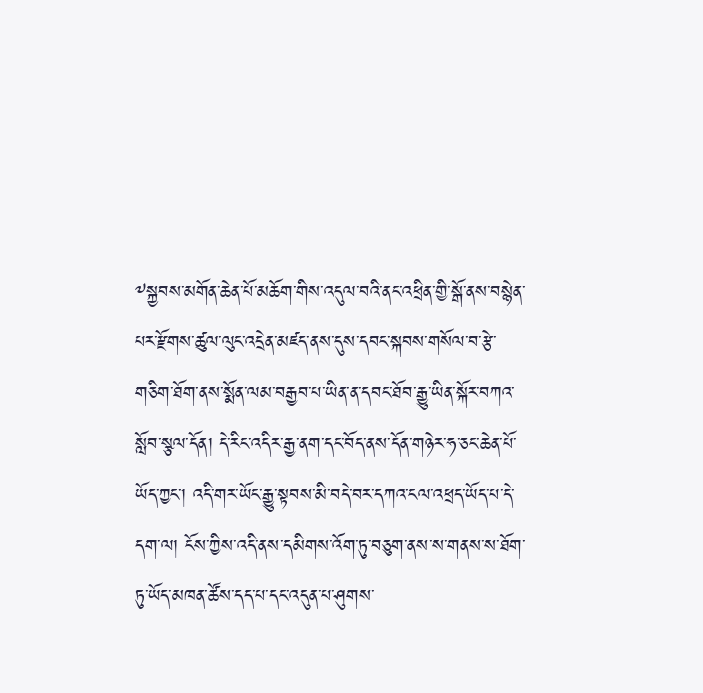༸སྐྱབས་མགོན་ཆེན་པོ་མཆོག་གིས་འདུལ་བའི་ནང་འཕྲིན་གྱི་སྒོ་ནས་བསྙེན་པར་རྫོགས་ཚུལ་ལུང་འདྲེན་མཛད་ནས་དུས་དབང་སྐབས་གསོལ་བ་རྩེ་གཅིག་ཐོག་ནས་སྨོན་ལམ་བརྒྱབ་པ་ཡིན་ན་དབང་ཐོབ་རྒྱུ་ཡིན་སྐོར་བཀའ་སློབ་སྩལ་དོན། དེ་རིང་འདིར་རྒྱ་ནག་དང་བོད་ནས་དོན་གཉེར་ཧ་ཅང་ཆེན་པོ་ཡོད་ཀྱང་། འདི་གར་ཡོང་རྒྱུ་སྟབས་མི་བདེ་བར་དཀའ་ངལ་འཕྲད་ཡོད་པ་དེ་དག་ལ། ངོས་ཀྱིས་འདི་ནས་དམིགས་འོག་ཏུ་བཅུག་ནས་ས་གནས་ས་ཐོག་ཏུ་ཡོད་མཁན་ཚོས་དད་པ་དང་འདུན་པ་ཤུགས་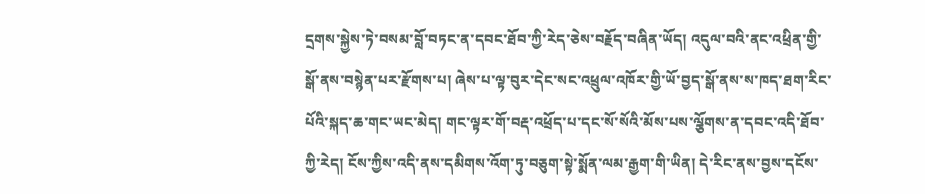དྲགས་སྐྱེས་ཏེ་བསམ་བློ་བཏང་ན་དབང་ཐོབ་ཀྱི་རེད་ཅེས་བརྗོད་བཞིན་ཡོད། འདུལ་བའི་ནང་འཕྲིན་གྱི་སྒོ་ནས་བསྙེན་པར་རྫོགས་པ། ཞེས་པ་ལྟ་བུར་དེང་སང་འཕྲུལ་འཁོར་གྱི་ཡོ་བྱད་སྒོ་ནས་ས་ཁད་ཐག་རིང་པོའི་སྐད་ཆ་གང་ཡང་མེད། གང་ལྟར་གོ་བརྡ་འཕྲོད་པ་དང་སོ་སོའི་མོས་པས་ལྕོགས་ན་དབང་འདི་ཐོབ་ཀྱི་རེད། ངོས་ཀྱིས་འདི་ནས་དམིགས་འོག་ཏུ་བཅུག་སྟེ་སྨོན་ལམ་རྒྱག་གི་ཡིན། དེ་རིང་ནས་བྱས་དངོས་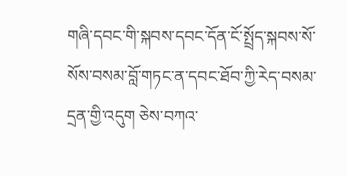གཞི་དབང་གི་སྐབས་དབང་དོན་ངོ་སྤྲོད་སྐབས་སོ་སོས་བསམ་བློ་གཏང་ན་དབང་ཐོབ་ཀྱི་རེད་བསམ་དྲན་གྱི་འདུག ཅེས་བཀའ་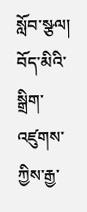སློབ་སྩལ།
བོད་མིའི་སྒྲིག་འཛུགས་ཀྱིས་རྒྱ་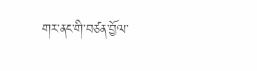གར་ནང་གི་བཙན་བྱོལ་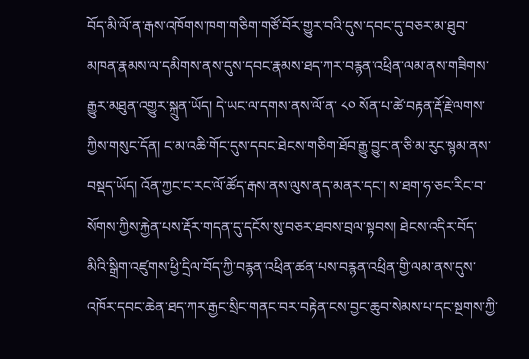བོད་མི་ལོ་ན་རྒས་འཁོགས་ཁག་གཅིག་གཙོ་བོར་གྱུར་བའི་དུས་དབང་དུ་བཅར་མ་ཐུབ་མཁན་རྣམས་ལ་དམིགས་ནས་དུས་དབང་རྣམས་ཐད་ཀར་བརྙན་འཕྲིན་ལམ་ནས་གཟིགས་རྒྱུར་མཐུན་འགྱུར་སྐྲུན་ཡོད། དེ་ཡང་ལ་དགས་ནས་ལོ་ན་ ༨༠ སོན་པ་ཚེ་བརྟན་རྡོ་རྗེ་ལགས་ཀྱིས་གསུང་དོན། ང་མ་འཆི་གོང་དུས་དབང་ཐེངས་གཅིག་ཐོབ་རྒྱུ་བྱུང་ན་ཅི་མ་རུང་སྙམ་ནས་བསྡད་ཡོད། འོན་ཀྱང་ང་རང་ལོ་ཚོད་རྒས་ནས་ལུས་ནད་མནར་དང་། ས་ཐག་ཧ་ཅང་རིང་བ་སོགས་ཀྱིས་རྐྱེན་པས་རྡོར་གདན་དུ་དངོས་སུ་བཅར་ཐབས་བྲལ་སྟབས། ཐེངས་འདིར་བོད་མིའི་སྒྲིག་འཛུགས་ཕྱི་དྲིལ་བོད་ཀྱི་བརྙན་འཕྲིན་ཚན་པས་བརྙན་འཕྲིན་གྱི་ལམ་ནས་དུས་འཁོར་དབང་ཆེན་ཐད་ཀར་རྒྱང་སྲིང་གནང་བར་བརྟེན་ངས་བྱང་ཆུབ་སེམས་པ་དང་སྔགས་ཀྱི་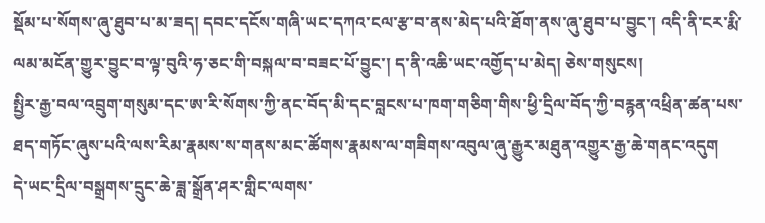སྡོམ་པ་སོགས་ཞུ་ཐུབ་པ་མ་ཟད། དབང་དངོས་གཞི་ཡང་དཀའ་ངལ་རྩ་བ་ནས་མེད་པའི་ཐོག་ནས་ཞུ་ཐུབ་པ་བྱུང་། འདི་ནི་ངར་རྨི་ལམ་མངོན་གྱུར་བྱུང་བ་ལྟ་བུའི་ཧ་ཅང་གི་བསྐལ་བ་བཟང་པོ་བྱུང་། ད་ནི་འཆི་ཡང་འགྱོད་པ་མེད། ཅེས་གསུངས།
སྤྱིར་རྒྱ་བལ་འབྲུག་གསུམ་དང་ཨ་རི་སོགས་ཀྱི་ནང་བོད་མི་དང་བླངས་པ་ཁག་གཅིག་གིས་ཕྱི་དྲིལ་བོད་ཀྱི་བརྙན་འཕྲིན་ཚན་པས་ཐད་གཏོང་ཞུས་པའི་ལས་རིམ་རྣམས་ས་གནས་མང་ཚོགས་རྣམས་ལ་གཟིགས་འབུལ་ཞུ་རྒྱུར་མཐུན་འགྱུར་རྒྱ་ཆེ་གནང་འདུག
དེ་ཡང་དྲིལ་བསྒྲགས་དྲུང་ཆེ་ཟླ་སྒྲོན་ཤར་གླིང་ལགས་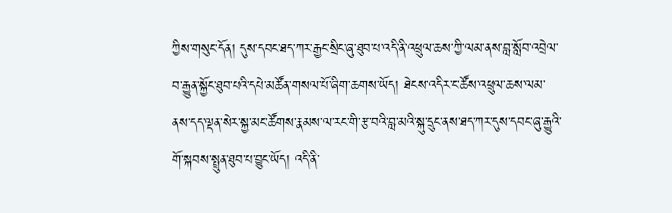ཀྱིས་གསུང་དོན། དུས་དབང་ཐད་ཀར་རྒྱང་སྲིང་ཞུ་ཐུབ་པ་འདི་ནི་འཕྲུལ་ཆས་ཀྱི་ལམ་ནས་བླ་སློབ་འབྲེལ་བ་རྒྱུན་སྐྱོང་ཐུབ་པའི་དཔེ་མཚོན་གསལ་པོ་ཞིག་ཆགས་ཡོད། ཐེངས་འདིར་ང་ཚོས་འཕྲུལ་ཆས་ལམ་ནས་དད་ལྡན་སེར་སྐྱ་མང་ཚོགས་རྣམས་ལ་རང་གི་རྩ་བའི་བླ་མའི་སྐུ་དྲུང་ནས་ཐད་ཀར་དུས་དབང་ཞུ་རྒྱུའི་གོ་སྐབས་སྤྲུན་ཐུབ་པ་བྱུང་ཡོད། འདི་ནི་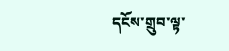དངོས་གྲུབ་ལྟ་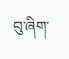བུ་ཞིག་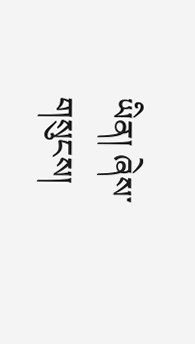ཡིན། ཞེས་གསུངས།